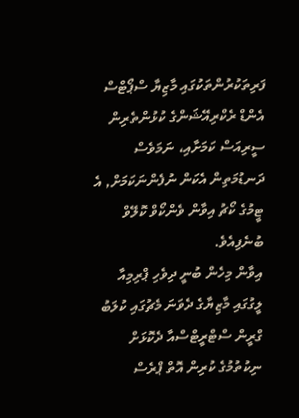ފަރިތަކުރުންތަކުގައި މާޒިޔާ ސްޕޯޓްސް އެންޑް ރެކްރިއޭޝަންގެ ކުޅުންތެރިން ސީރިއަސް ކަމަށާއި، ނަމަވެސް ދަނޑުމަތިން އެކަން ނުފެންނަކަމަށް, އެ ޓީމުގެ ކޯޗު އިވާން ވެންކޯވް ކޮލޭވް ބުނެފިއެވެ.
އިވާން މިހެން ބުނީ ދިވެހި ޕްރިމިއާ ލީގުގައި މާޒިޔާގެ ދެވަނަ މެޗުގައި ކުލަބު ގްރީން ސްޓްރީޓްސްއާ ދެކޮޅަށް ނިކުތުމުގެ ކުރިން އޮތް ޕްރެސް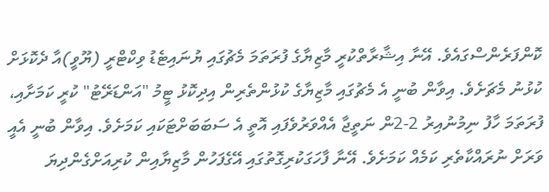ކޮންފަރެންސްގައެވެ. އޭނާ އިޝާރާތްކުރީ މާޒިޔާގެ ފުރަތަމަ މެޗުގައި ޔުނައިޓެޑު ވިކްޓްރީ (ޔޫވީ)އާ ދެކޮޅަށް ކުޅުނު މެޗަށެވެ. އިވާން ބުނީ އެ މެޗުގައި މާޒިޔާގެ ކުޅުންތެރިން އިދިކޮޅު ޓީމު "އަންޑަރޭޓު" ކުރީ ކަމަށާއި، ފުރަތަމަ ހާފު ނިމުނުއިރު 2-2ން ނަތީޖާ އެއްވަރުވެފައި އޮތީ އެ ސަބަބަށްޓަކައި ކަމަށެވެ. އިވާން ބުނީ އެއީ ވަރަށް ނުރައްކާތެރި ކަމެއް ކަމަށެވެ. އޭނާ ފާހަގަކުރިގޮތުގައި އޭގެފަހުން މާޒިޔާއިން ކުރިއަށްގެންދިޔަ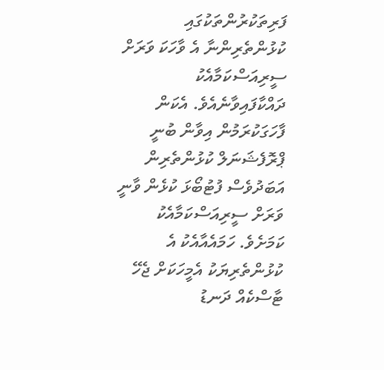ފަރިތަކުރުންތަކުގައި ކުޅުންތެރިންނާ އެ ވާހަކަ ވަރަށް ސީރިއަސްކަމާއެކު ދައްކާފައިވާނެއެވެ. އެކަން ފާހަގަކުރަމުން އިވާން ބުނީ ޕްރޮފެޝަނަލް ކުޅުންތެރިން އަބަދުވެސް ފުޓުބޯޅަ ކުޅެން ވާނީ ވަރަށް ސީރިއަސްކަމާއެކު ކަމަށެވެ. ހަމައެއާއެކު އެ ކުޅުންތެރިޔަކު އެމީހަކަށް ޖެހޭ ޓާސްކެއް ދަނޑު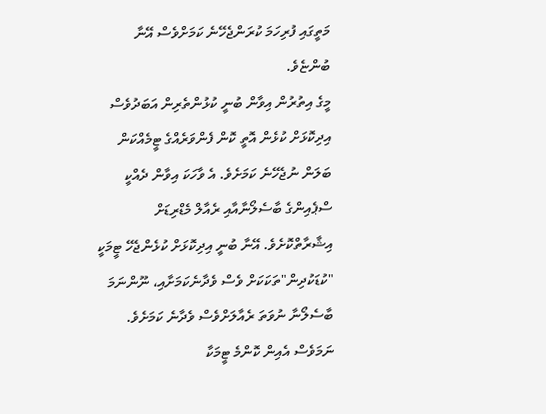މަތީގައި ފުރިހަމަ ކުރަންޖެހޭނެ ކަމަށްވެސް އޭނާ ބުންޏެވެ.
މީގެ އިތުރުން އިވާން ބުނީ ކުޅުންތެރިން އަބަދުވެސް އިދިކޮޅަށް ކުޅެން އޮތީ ކޮން ފެންވަރެއްގެ ޓީމެއްކަން ބަލަން ނުޖެހޭނެ ކަމަށެވެ. އެ ވާހަކަ އިވާން ދެއްކީ ސްޕެއިންގެ ބާސެލޯނާއާއި ރެއާލް މެޑްރިޑަށް އިޝާރާތްކޮށެވެ. އޭނާ ބުނީ އިދިކޮޅަށް ކުޅެންޖެހޭ ޓީމަކީ "ކުޑަކުދިން"ތަކަކަށް ވެސް ވެދާނެކަމަށާއި، ނޫންނަމަ ބާސެލޯނާ ނުވަތަ ރެއާލަށްވެސް ވެދާނެ ކަމަށެވެ. ނަމަވެސް އެއިން ކޮންމެ ޓީމަކާ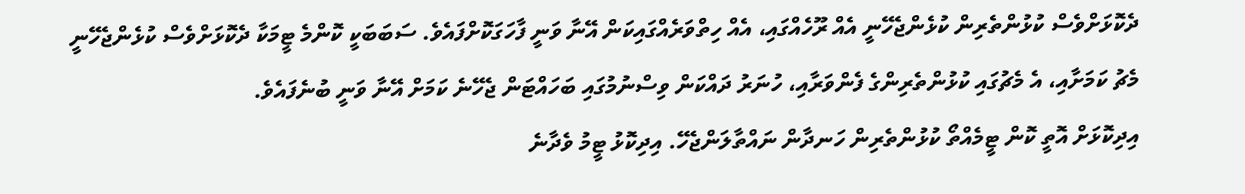ދެކޮޅަށްވެސް ކުޅުންތެރިން ކުޅެންޖެހޭނީ އެއް ރޫހެއްގައި، އެއް ހިތްވަރެއްގައިކަން އޭނާ ވަނީ ފާހަގަކޮށްފައެވެ. ސަބަބަކީ ކޮންމެ ޓީމަކާ ދެކޮޅަށްވެސް ކުޅެންޖެހޭނީ މެޗު ކަމަށާއި، އެ މެޗުގައި ކުޅުންތެރިންގެ ފެންވަރާއި، ހުނަރު ދައްކަން ވިސްނުމުގައި ބަހައްޓަން ޖެހޭނެ ކަމަށް އޭނާ ވަނީ ބުނެފައެވެ.
އިދިކޮޅަށް އޮތީ ކޮން ޓީމެއްތޯ ކުޅުންތެރިން ހަނދާން ނައްތާލަންޖެހޭ. އިދިކޮޅު ޓީމު ވެދާނެ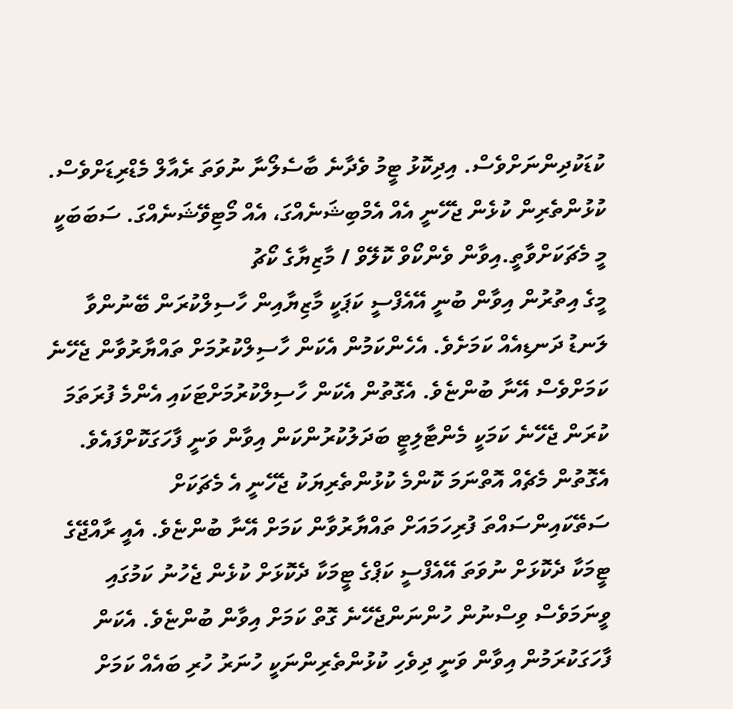ކުޑަކުދިންނަށްވެސް. އިދިކޮޅު ޓީމު ވެދާނެ ބާސެލޯނާ ނުވަތަ ރެއާލް މެޑްރިޑަށްވެސް. ކުޅުންތެރިން ކުޅެން ޖެހޭނީ އެއް އެމްބިޝަނެއްގަ، އެއް މޯޓިވޭޝަނެއްގަ. ސަބަބަކީ މީ މެޗަކަށްވާތީ.އިވާން ވެންކޯވް ކޮލޭވް / މާޒިޔާގެ ކޯޗު
މީގެ އިތުރުން އިވާން ބުނީ އޭއެފްސީ ކަޕަކީ މާޒިޔާއިން ހާސިލްކުރަން ބޭނުންވާ ލަނޑު ދަނޑިއެއް ކަމަށެވެ. އެހެންކަމުން އެކަން ހާސިލްކުރުމަށް ތައްޔާރުވާން ޖެހޭނެ ކަމަށްވެސް އޭނާ ބުންޏެވެ. އެގޮތުން އެކަން ހާސިލްކުރުމަށްޓަކައި އެންމެ ފުރަތަމަ ކުރަން ޖެހޭނެ ކަމަކީ މެންޓާލިޓީ ބަދަލުކުރުންކަން އިވާން ވަނީ ފާހަގަކޮށްފައެވެ. އެގޮތުން މެޗެއް އޮތްނަމަ ކޮންމެ ކުޅުންތެރިޔަކު ޖެހޭނީ އެ މެޗަކަށް ސަތޭކައިންސައްތަ ފުރިހަމައަށް ތައްޔާރުވާން ކަމަށް އޭނާ ބުންޏެވެ. އެއީ ރާއްޖޭގެ ޓީމަކާ ދެކޮޅަށް ނުވަތަ އޭއެފްސީ ކަޕްގެ ޓީމަކާ ދެކޮޅަށް ކުޅެން ޖެހުނު ކަމުގައި ވީނަމަވެސް ވިސްނުން ހުންނަންޖެހޭނެ ގޮތް ކަމަށް އިވާން ބުންޏެވެ. އެކަން ފާހަގަކުރަމުން އިވާން ވަނީ ދިވެހި ކުޅުންތެރިންނަކީ ހުނަރު ހުރި ބައެއް ކަމަށް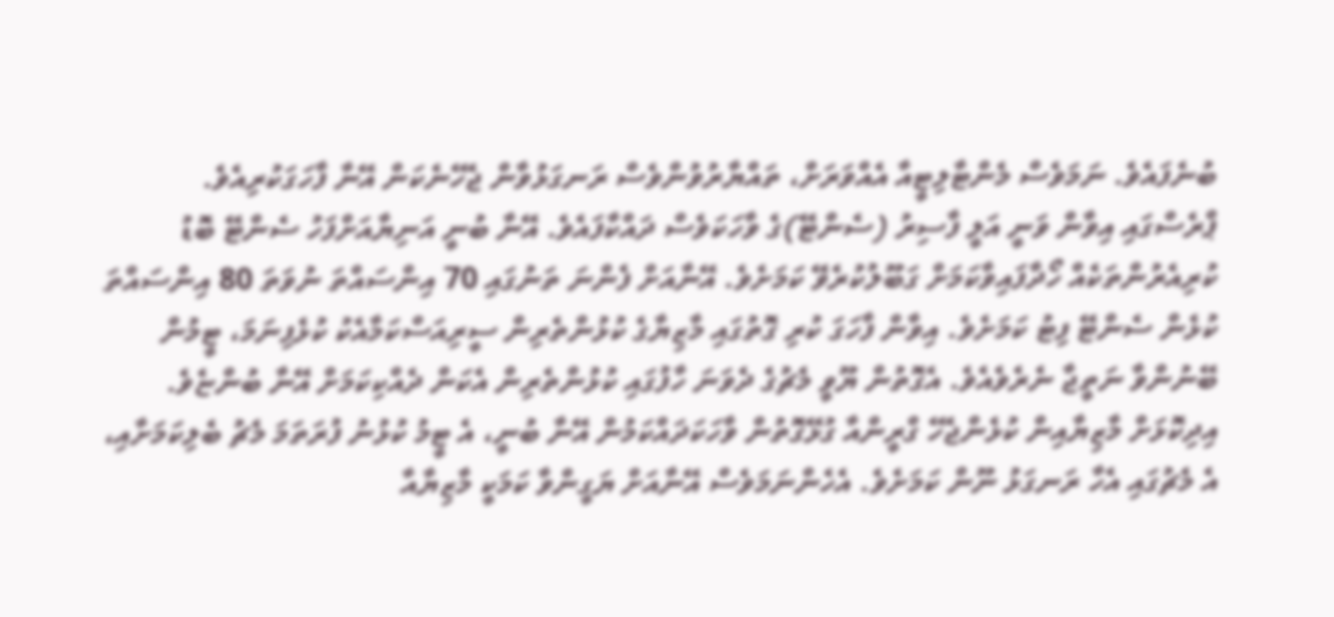ބުނެފައެވެ. ނަމަވެސް މެންޓާލިޓީއާ އެއްވަރަށް، ތައްޔާރުވުންވެސް ރަނގަޅުވާން ޖެހޭނެކަން އޭނާ ފާހަގަކުރިއެވެ.
ޕްރެސްގައި އިވާން ވަނީ އަލީ ފާސިރު (ސެންޓޭ)ގެ ވާހަކަވެސް ދައްކާފައެވެ. އޭނާ ބުނީ އަނިޔާއަށްފަހު ސެންޓޭ ބޮޑު ކުރިއެރުންތަކެއް ހޯދާފައިވާކަމަށް ގަބޫލުކުރެވޭ ކަމަށެވެ. އޭނާއަށް ފެންނަ ތަނުގައި 70 އިންސައްތަ ނުވަތަ 80 އިންސައްތަ ކުޅެން ސެންޓޭ ފިޓު ކަމަށެވެ. އިވާން ފާހަގަ ކުރި ގޮތުގައި މާޒިޔާގެ ކުޅުންތެރިން ސީރިއަސްކަމާއެކު ކުޅެފިނަމަ، ޓީމުން ބޭނުންވާ ނަތީޖާ ނެރެވެއެވެ. އެގޮތުން ޔޫވީ މެޗުގެ ދެވަނަ ހާފުގައި ކުޅުންތެރިން އެކަން ދެއްކިކަމަށް އޭނާ ބުންޏެވެ.
އިދިކޮޅަށް މާޒިޔާއިން ކުޅެންޖެހޭ ގްރީންއާ ގުޅޭގޮތުން ވާހަކަދައްކަމުން އޭނާ ބުނީ، އެ ޓީމު ކުޅުނު ފުރަތަމަ މެޗު ބެލިކަމަށާއި، އެ މެޗުގައި އެހާ ރަނގަޅު ނޫން ކަމަށެވެ. އެހެންނަމަވެސް އޭނާއަށް ޔަގީންވާ ކަމަކީ މާޒިޔާއާ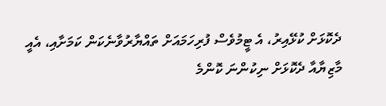ދެކޮޅަށް ކުޅޭއިރު، އެ ޓީމުވެސް ފުރިހަމައަށް ތައްޔާރުވާނެކަން ކަމަށާއި، އެއީ މާޒިޔާއާ ދެކޮޅަށް ނިކުންނަ ކޮންމެ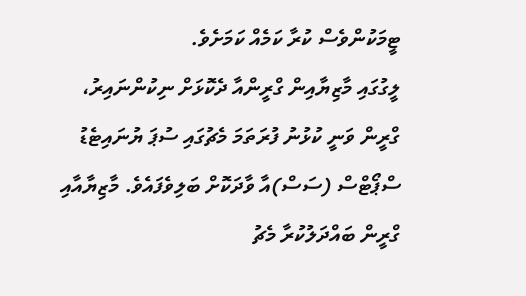ޓީމަކުންވެސް ކުރާ ކަމެއް ކަމަށެވެ.
ލީގުގައި މާޒިޔާއިން ގްރީންއާ ދެކޮޅަށް ނިކުންނައިރު، ގްރީން ވަނީ ކުޅުނު ފުރަތަމަ މެޗުގައި ސުޕަ ޔުނައިޓެޑު ސްޕޯޓްސް (ސަސް)އާ ވާދަކޮށް ބަލިވެފައެވެ. މާޒިޔާއާއި ގްރީން ބައްދަލުކުރާ މެޗު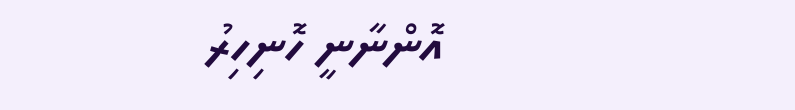އޮންނާނީ ހޮނިހިރު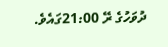ދުވަހުގެ ރޭ 21:00ގައެވެ.